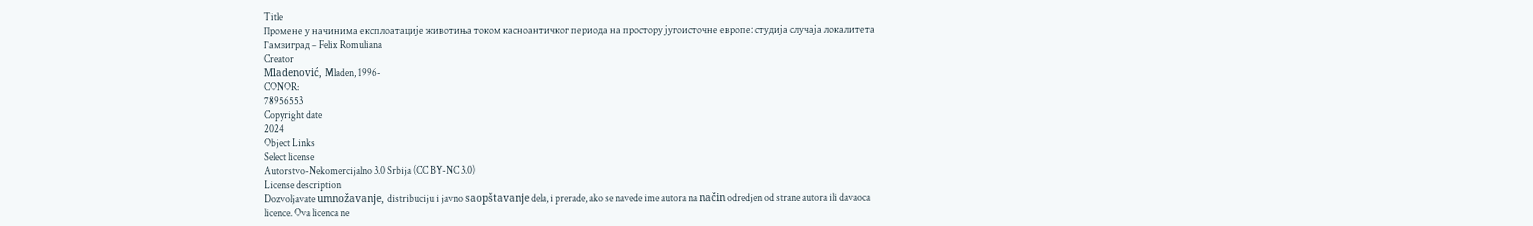Title
Промене у начинима експлоатације животиња током касноантичког периода на простору југоисточне европе: студија случаја локалитета Гамзиград – Felix Romuliana
Creator
Mladenović, Mladen, 1996-
CONOR:
78956553
Copyright date
2024
Object Links
Select license
Autorstvo-Nekomercijalno 3.0 Srbija (CC BY-NC 3.0)
License description
Dozvoljavate umnožavanje, distribuciju i javno saopštavanje dela, i prerade, ako se navede ime autora na način odredjen od strane autora ili davaoca licence. Ova licenca ne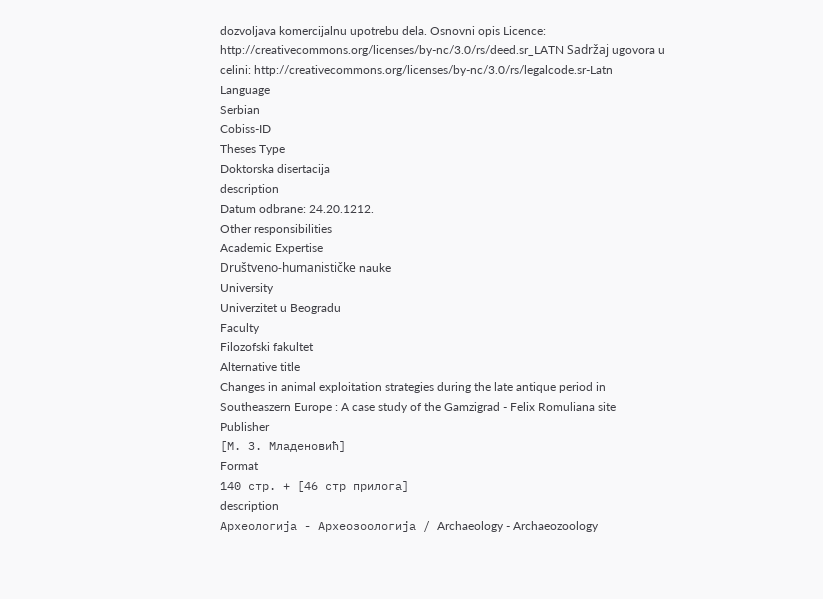dozvoljava komercijalnu upotrebu dela. Osnovni opis Licence: http://creativecommons.org/licenses/by-nc/3.0/rs/deed.sr_LATN Sadržaj ugovora u celini: http://creativecommons.org/licenses/by-nc/3.0/rs/legalcode.sr-Latn
Language
Serbian
Cobiss-ID
Theses Type
Doktorska disertacija
description
Datum odbrane: 24.20.1212.
Other responsibilities
Academic Expertise
Društveno-humanističke nauke
University
Univerzitet u Beogradu
Faculty
Filozofski fakultet
Alternative title
Changes in animal exploitation strategies during the late antique period in Southeaszern Europe : A case study of the Gamzigrad - Felix Romuliana site
Publisher
[М. З. Младеновић]
Format
140 стр. + [46 стр прилога]
description
Археологија - Археозоологија / Archaeology - Archaeozoology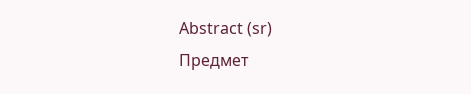Abstract (sr)
Предмет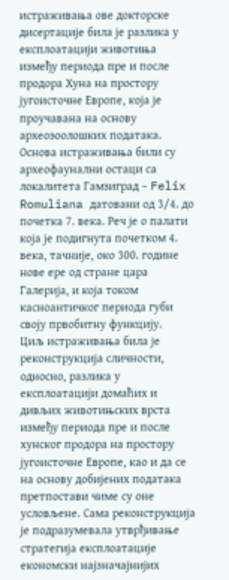истраживања ове докторске дисертације била је разлика у експлоатацији животиња између периода пре и после продора Хуна на простору југоисточне Европе, која је проучавана на основу археозоолошких података. Основа истраживања били су археофаунални остаци са локалитета Гамзиград – Felix Romuliana датовани од 3/4. до почетка 7. века. Реч је о палати која је подигнута почетком 4. века, тачније, око 300. године нове ере од стране цара Галерија, и која током касноантичког периода губи своју првобитну функцију.
Циљ истраживања била је реконструкција сличности, односно, разлика у експлоатацији домаћих и дивљих животињских врста између периода пре и после хунског продора на простору југоисточне Европе, као и да се на основу добијених података претпостави чиме су оне условљене. Сама реконструкција је подразумевала утврђивање стратегија експлоатације економски најзначајнијих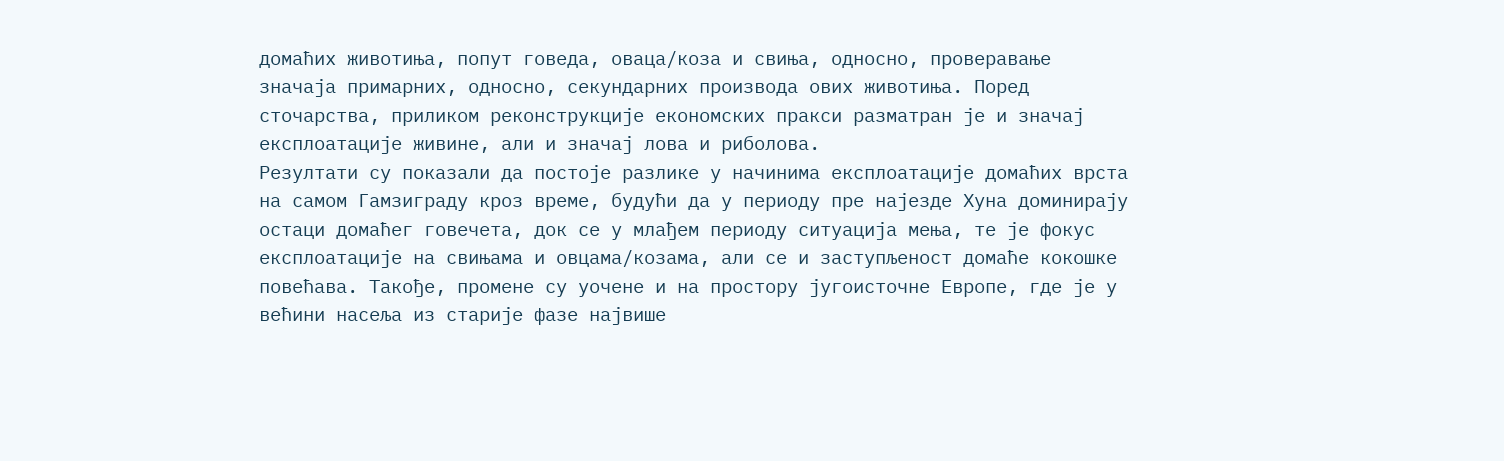домаћих животиња, попут говеда, оваца/коза и свиња, односно, проверавање значаја примарних, односно, секундарних производа ових животиња. Поред сточарства, приликом реконструкције економских пракси разматран је и значај експлоатације живине, али и значај лова и риболова.
Резултати су показали да постоје разлике у начинима експлоатације домаћих врста на самом Гамзиграду кроз време, будући да у периоду пре најезде Хуна доминирају остаци домаћег говечета, док се у млађем периоду ситуација мења, те је фокус експлоатације на свињама и овцама/козама, али се и заступљеност домаће кокошке повећава. Такође, промене су уочене и на простору југоисточне Европе, где је у већини насеља из старије фазе највише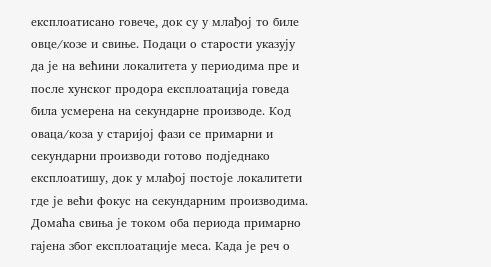експлоатисано говече, док су у млађој то биле овце/козе и свиње. Подаци о старости указују да је на већини локалитета у периодима пре и после хунског продора експлоатација говеда била усмерена на секундарне производе. Код оваца/коза у старијој фази се примарни и секундарни производи готово подједнако експлоатишу, док у млађој постоје локалитети где је већи фокус на секундарним производима. Домаћа свиња је током оба периода примарно гајена због експлоатације меса. Када је реч о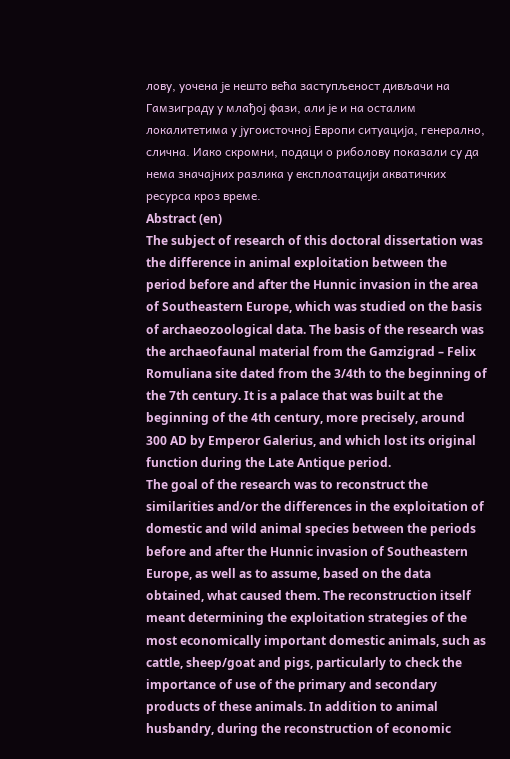лову, уочена је нешто већа заступљеност дивљачи на Гамзиграду у млађој фази, али је и на осталим локалитетима у југоисточној Европи ситуација, генерално, слична. Иако скромни, подаци о риболову показали су да нема значајних разлика у експлоатацији акватичких ресурса кроз време.
Abstract (en)
The subject of research of this doctoral dissertation was the difference in animal exploitation between the period before and after the Hunnic invasion in the area of Southeastern Europe, which was studied on the basis of archaeozoological data. The basis of the research was the archaeofaunal material from the Gamzigrad – Felix Romuliana site dated from the 3/4th to the beginning of the 7th century. It is a palace that was built at the beginning of the 4th century, more precisely, around 300 AD by Emperor Galerius, and which lost its original function during the Late Antique period.
The goal of the research was to reconstruct the similarities and/or the differences in the exploitation of domestic and wild animal species between the periods before and after the Hunnic invasion of Southeastern Europe, as well as to assume, based on the data obtained, what caused them. The reconstruction itself meant determining the exploitation strategies of the most economically important domestic animals, such as cattle, sheep/goat and pigs, particularly to check the importance of use of the primary and secondary products of these animals. In addition to animal husbandry, during the reconstruction of economic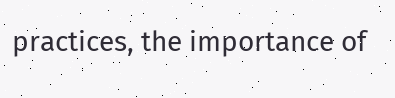practices, the importance of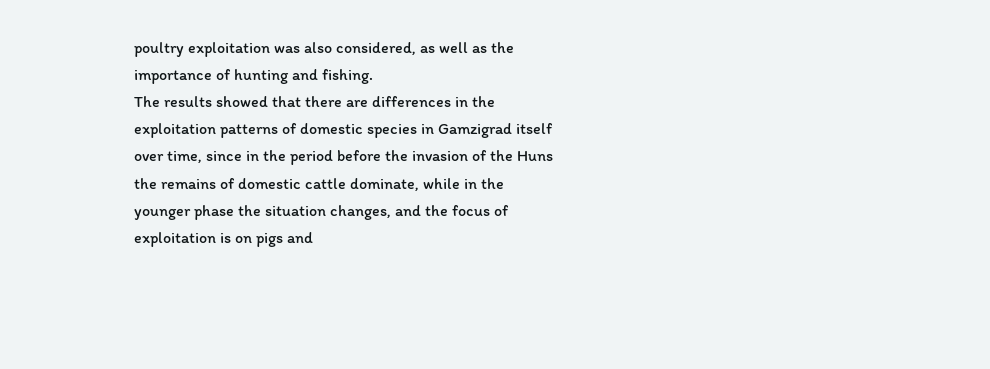poultry exploitation was also considered, as well as the importance of hunting and fishing.
The results showed that there are differences in the exploitation patterns of domestic species in Gamzigrad itself over time, since in the period before the invasion of the Huns the remains of domestic cattle dominate, while in the younger phase the situation changes, and the focus of exploitation is on pigs and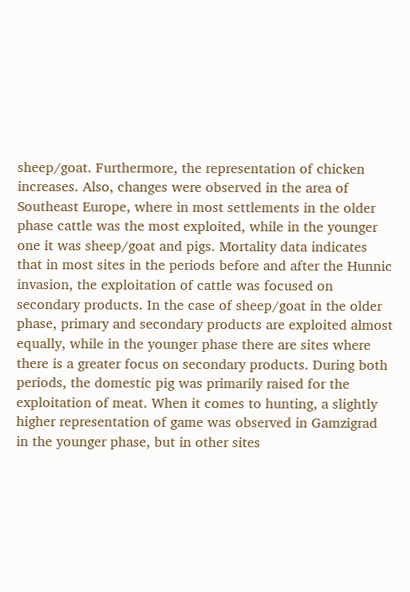sheep/goat. Furthermore, the representation of chicken increases. Also, changes were observed in the area of Southeast Europe, where in most settlements in the older phase cattle was the most exploited, while in the younger one it was sheep/goat and pigs. Mortality data indicates that in most sites in the periods before and after the Hunnic invasion, the exploitation of cattle was focused on secondary products. In the case of sheep/goat in the older phase, primary and secondary products are exploited almost equally, while in the younger phase there are sites where there is a greater focus on secondary products. During both periods, the domestic pig was primarily raised for the exploitation of meat. When it comes to hunting, a slightly higher representation of game was observed in Gamzigrad in the younger phase, but in other sites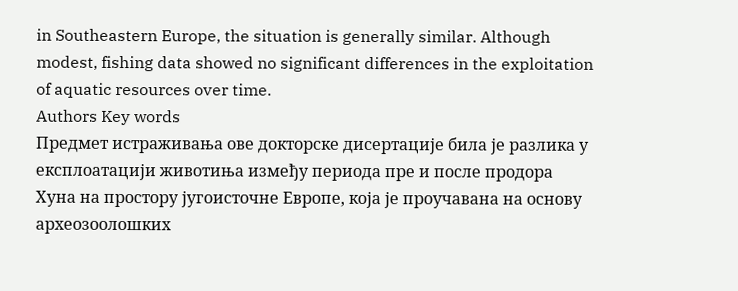in Southeastern Europe, the situation is generally similar. Although modest, fishing data showed no significant differences in the exploitation of aquatic resources over time.
Authors Key words
Предмет истраживања ове докторске дисертације била је разлика у експлоатацији животиња између периода пре и после продора Хуна на простору југоисточне Европе, која је проучавана на основу археозоолошких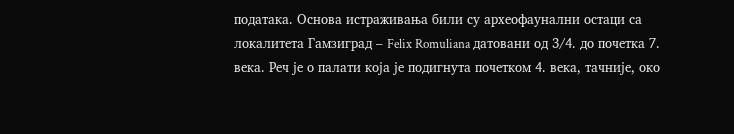података. Основа истраживања били су археофаунални остаци са локалитета Гамзиград – Felix Romuliana датовани од 3/4. до почетка 7. века. Реч је о палати која је подигнута почетком 4. века, тачније, око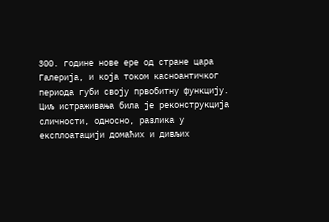300. године нове ере од стране цара Галерија, и која током касноантичког периода губи своју првобитну функцију.
Циљ истраживања била је реконструкција сличности, односно, разлика у експлоатацији домаћих и дивљих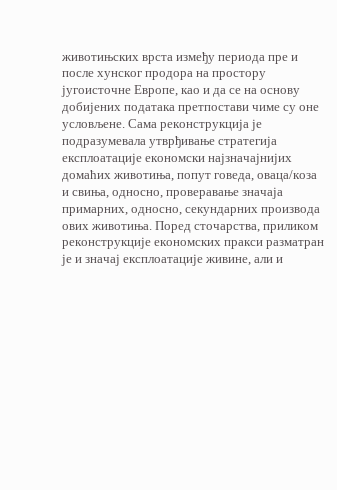животињских врста између периода пре и после хунског продора на простору југоисточне Европе, као и да се на основу добијених података претпостави чиме су оне условљене. Сама реконструкција је подразумевала утврђивање стратегија експлоатације економски најзначајнијих домаћих животиња, попут говеда, оваца/коза и свиња, односно, проверавање значаја примарних, односно, секундарних производа ових животиња. Поред сточарства, приликом реконструкције економских пракси разматран је и значај експлоатације живине, али и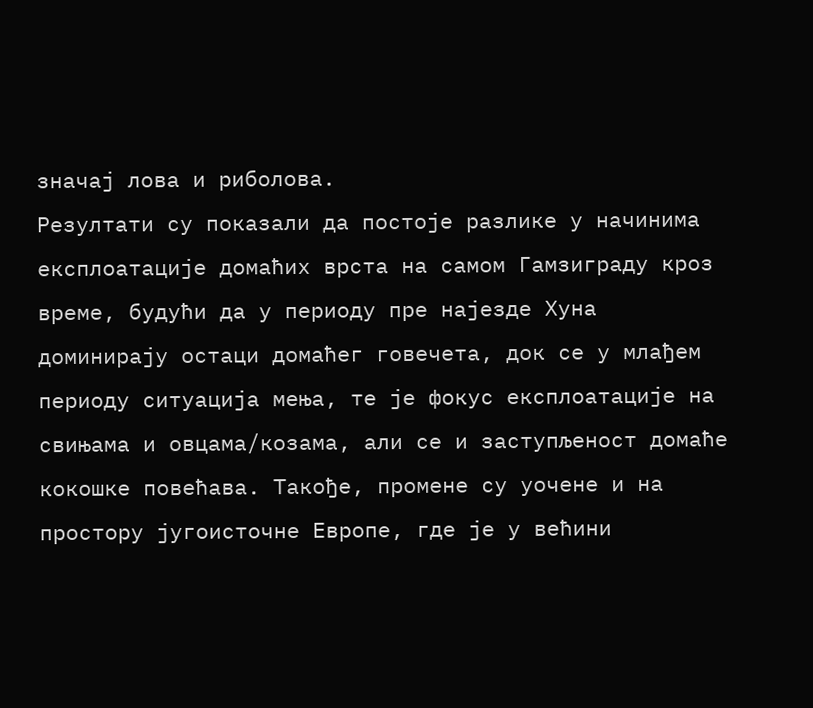значај лова и риболова.
Резултати су показали да постоје разлике у начинима експлоатације домаћих врста на самом Гамзиграду кроз време, будући да у периоду пре најезде Хуна доминирају остаци домаћег говечета, док се у млађем периоду ситуација мења, те је фокус експлоатације на свињама и овцама/козама, али се и заступљеност домаће кокошке повећава. Такође, промене су уочене и на простору југоисточне Европе, где је у већини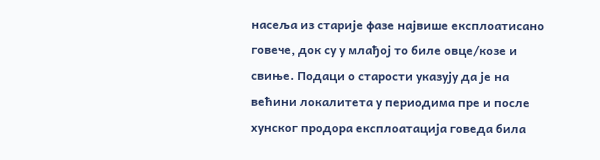насеља из старије фазе највише експлоатисано говече, док су у млађој то биле овце/козе и свиње. Подаци о старости указују да је на већини локалитета у периодима пре и после хунског продора експлоатација говеда била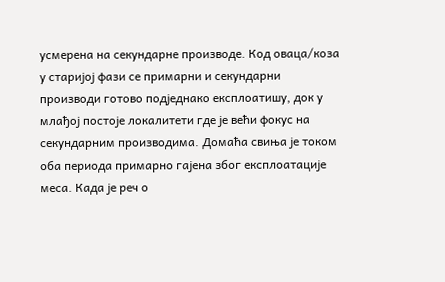усмерена на секундарне производе. Код оваца/коза у старијој фази се примарни и секундарни производи готово подједнако експлоатишу, док у млађој постоје локалитети где је већи фокус на секундарним производима. Домаћа свиња је током оба периода примарно гајена због експлоатације меса. Када је реч о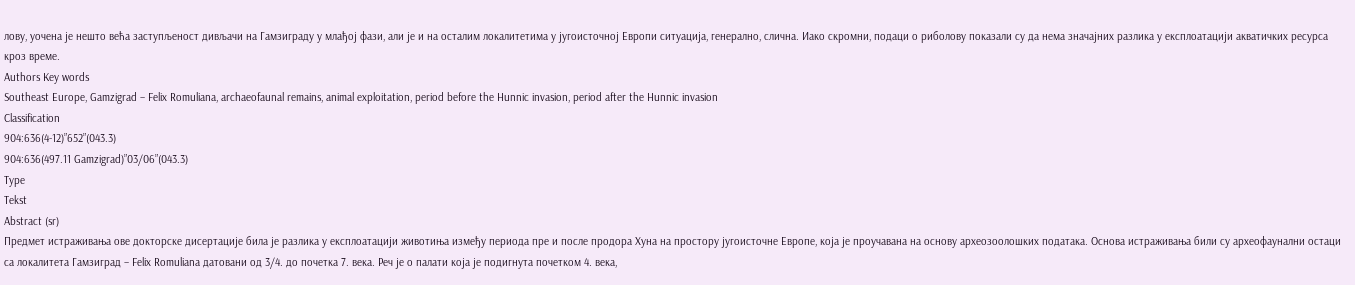лову, уочена је нешто већа заступљеност дивљачи на Гамзиграду у млађој фази, али је и на осталим локалитетима у југоисточној Европи ситуација, генерално, слична. Иако скромни, подаци о риболову показали су да нема значајних разлика у експлоатацији акватичких ресурса кроз време.
Authors Key words
Southeast Europe, Gamzigrad – Felix Romuliana, archaeofaunal remains, animal exploitation, period before the Hunnic invasion, period after the Hunnic invasion
Classification
904:636(4-12)”652”(043.3)
904:636(497.11 Gamzigrad)”03/06”(043.3)
Type
Tekst
Abstract (sr)
Предмет истраживања ове докторске дисертације била је разлика у експлоатацији животиња између периода пре и после продора Хуна на простору југоисточне Европе, која је проучавана на основу археозоолошких података. Основа истраживања били су археофаунални остаци са локалитета Гамзиград – Felix Romuliana датовани од 3/4. до почетка 7. века. Реч је о палати која је подигнута почетком 4. века,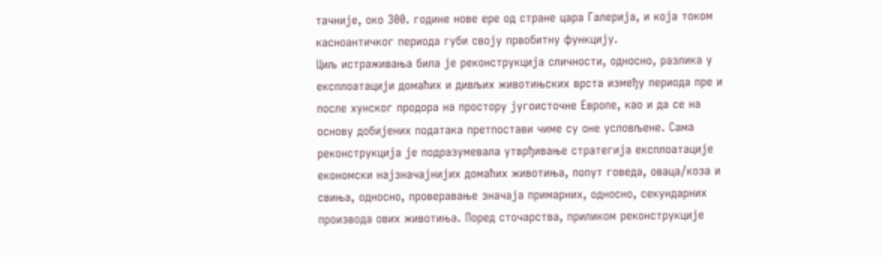тачније, око 300. године нове ере од стране цара Галерија, и која током касноантичког периода губи своју првобитну функцију.
Циљ истраживања била је реконструкција сличности, односно, разлика у експлоатацији домаћих и дивљих животињских врста између периода пре и после хунског продора на простору југоисточне Европе, као и да се на основу добијених података претпостави чиме су оне условљене. Сама реконструкција је подразумевала утврђивање стратегија експлоатације економски најзначајнијих домаћих животиња, попут говеда, оваца/коза и свиња, односно, проверавање значаја примарних, односно, секундарних производа ових животиња. Поред сточарства, приликом реконструкције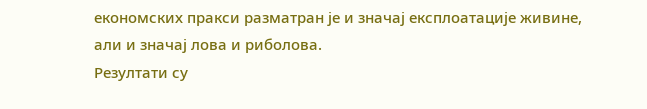економских пракси разматран је и значај експлоатације живине, али и значај лова и риболова.
Резултати су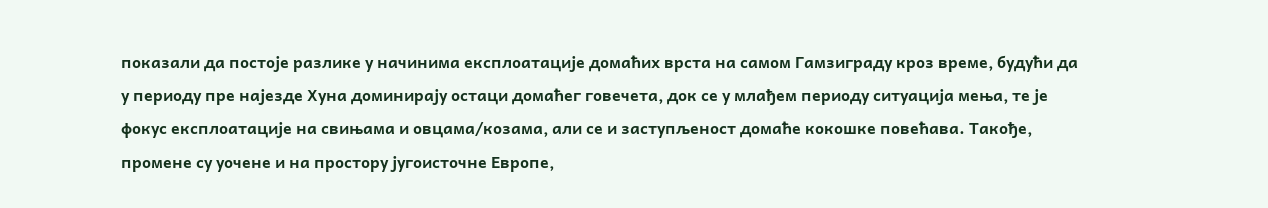показали да постоје разлике у начинима експлоатације домаћих врста на самом Гамзиграду кроз време, будући да у периоду пре најезде Хуна доминирају остаци домаћег говечета, док се у млађем периоду ситуација мења, те је фокус експлоатације на свињама и овцама/козама, али се и заступљеност домаће кокошке повећава. Такође, промене су уочене и на простору југоисточне Европе,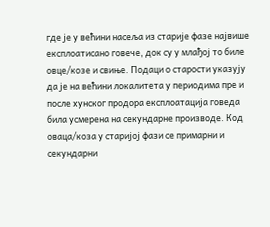где је у већини насеља из старије фазе највише експлоатисано говече, док су у млађој то биле овце/козе и свиње. Подаци о старости указују да је на већини локалитета у периодима пре и после хунског продора експлоатација говеда била усмерена на секундарне производе. Код оваца/коза у старијој фази се примарни и секундарни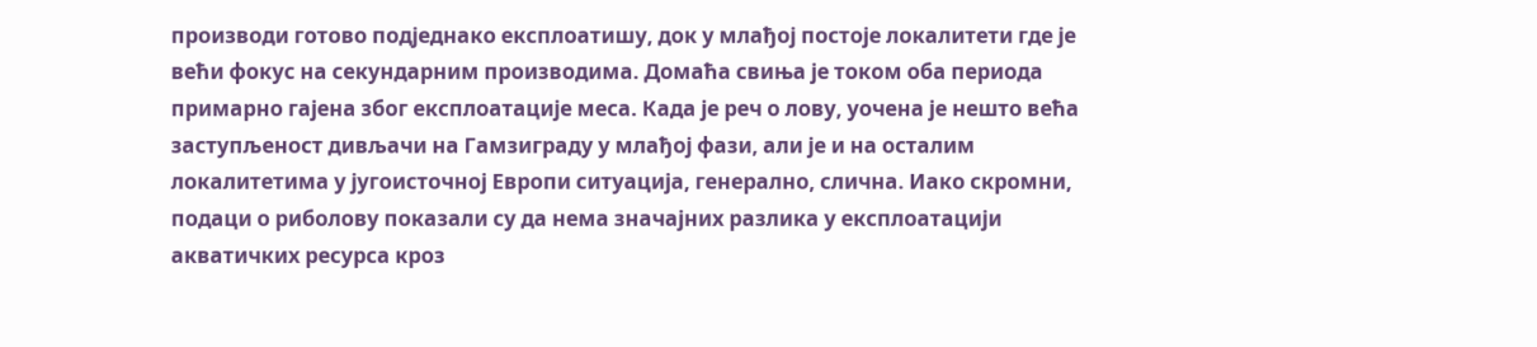производи готово подједнако експлоатишу, док у млађој постоје локалитети где је већи фокус на секундарним производима. Домаћа свиња је током оба периода примарно гајена због експлоатације меса. Када је реч о лову, уочена је нешто већа заступљеност дивљачи на Гамзиграду у млађој фази, али је и на осталим локалитетима у југоисточној Европи ситуација, генерално, слична. Иако скромни, подаци о риболову показали су да нема значајних разлика у експлоатацији акватичких ресурса кроз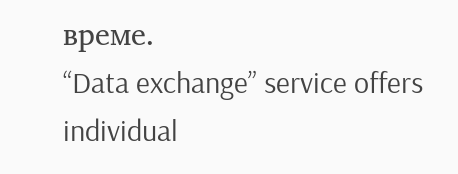време.
“Data exchange” service offers individual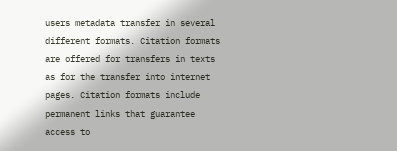users metadata transfer in several different formats. Citation formats are offered for transfers in texts as for the transfer into internet pages. Citation formats include permanent links that guarantee access to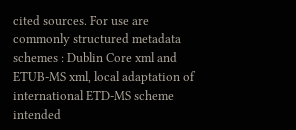cited sources. For use are commonly structured metadata schemes : Dublin Core xml and ETUB-MS xml, local adaptation of international ETD-MS scheme intended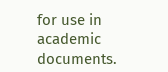for use in academic documents.